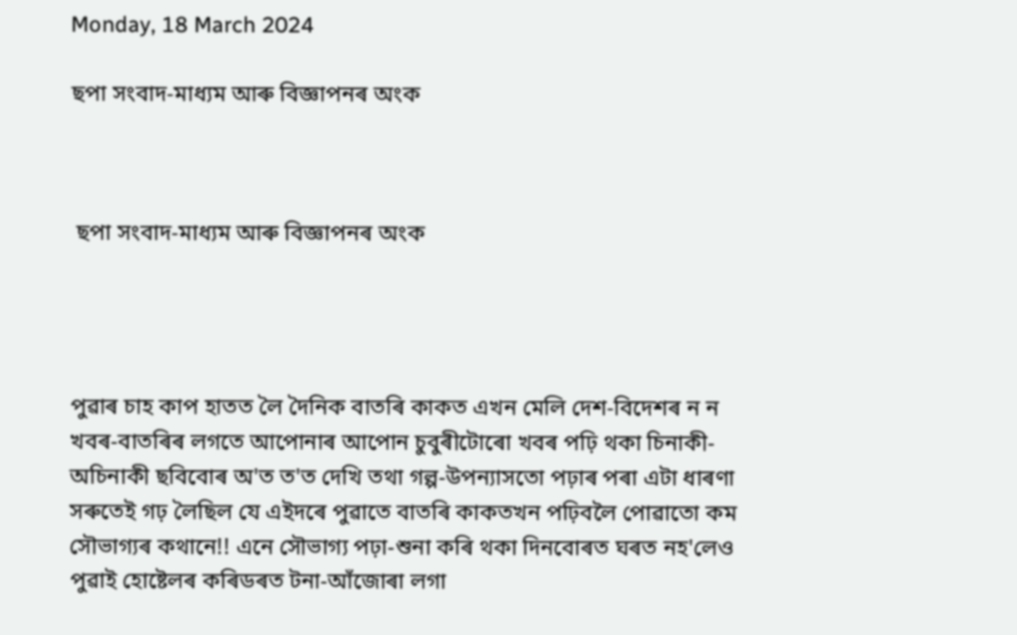Monday, 18 March 2024

ছপা সংবাদ-মাধ্যম আৰু বিজ্ঞাপনৰ অংক



 ছপা সংবাদ-মাধ্যম আৰু বিজ্ঞাপনৰ অংক




পুৱাৰ চাহ কাপ হাতত লৈ দৈনিক বাতৰি কাকত এখন মেলি দেশ-বিদেশৰ ন ন খবৰ-বাতৰিৰ লগতে আপোনাৰ আপোন চুবুৰীটোৰো খবৰ পঢ়ি থকা চিনাকী-অচিনাকী ছবিবোৰ অ'ত ত'ত দেখি তথা গল্প-উপন্যাসতো পঢ়াৰ পৰা এটা ধাৰণা সৰুতেই গঢ় লৈছিল যে এইদৰে পুৱাতে বাতৰি কাকতখন পঢ়িবলৈ পোৱাতো কম সৌভাগ্যৰ কথানে!! এনে সৌভাগ্য পঢ়া-শুনা কৰি থকা দিনবোৰত ঘৰত নহ'লেও পুৱাই হোষ্টেলৰ কৰিডৰত টনা-আঁজোৰা লগা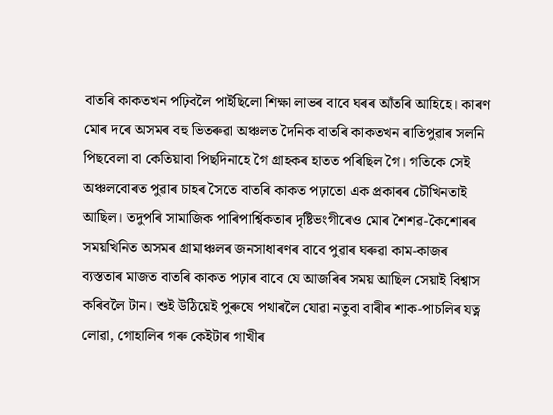বাতৰি কাকতখন পঢ়িবলৈ পাইছিলো শিক্ষা লাভৰ বাবে ঘৰৰ আঁতৰি আহিহে। কাৰণ মোৰ দৰে অসমৰ বহু ভিতৰুৱা অঞ্চলত দৈনিক বাতৰি কাকতখন ৰাতিপুৱাৰ সলনি পিছবেলা বা কেতিয়াবা পিছদিনাহে গৈ গ্ৰাহকৰ হাতত পৰিছিল গৈ। গতিকে সেই অঞ্চলবোৰত পুৱাৰ চাহৰ সৈতে বাতৰি কাকত পঢ়াতো এক প্ৰকাৰৰ চৌখিনতাই আছিল। তদুপৰি সামাজিক পাৰিপাৰ্শ্বিকতাৰ দৃষ্টিভংগীৰেও মোৰ শৈশৱ-কৈশোৰৰ সময়খিনিত অসমৰ গ্ৰামাঞ্চলৰ জনসাধাৰণৰ বাবে পুৱাৰ ঘৰুৱা কাম-কাজৰ ব্যস্ততাৰ মাজত বাতৰি কাকত পঢ়াৰ বাবে যে আজৰিৰ সময় আছিল সেয়াই বিশ্বাস কৰিবলৈ টান। শুই উঠিয়েই পুৰুষে পথাৰলৈ যোৱা নতুবা বাৰীৰ শাক-পাচলিৰ যত্ন লোৱা, গোহালিৰ গৰু কেইটাৰ গাখীৰ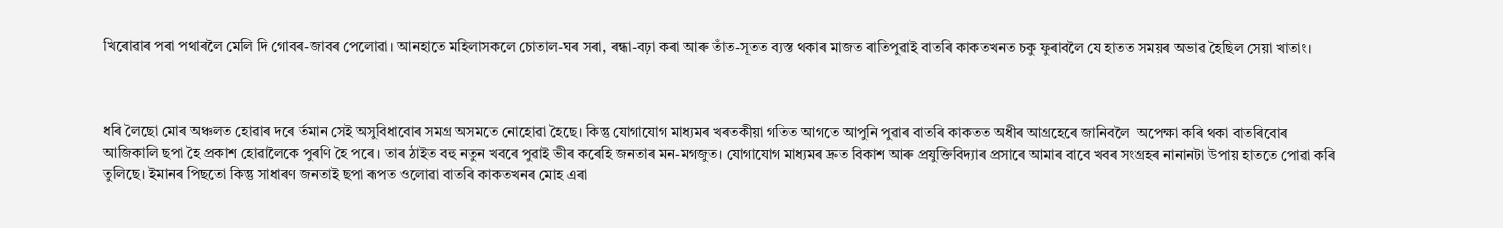খিৰোৱাৰ পৰা পথাৰলৈ মেলি দি গোবৰ-জাবৰ পেলোৱা। আনহাতে মহিলাসকলে চোতাল-ঘৰ সৰা, ৰন্ধা-বঢ়া কৰা আৰু তাঁত-সূতত ব্যস্ত থকাৰ মাজত ৰাতিপুৱাই বাতৰি কাকতখনত চকু ফুৰাবলৈ যে হাতত সময়ৰ অভাৱ হৈছিল সেয়া খাতাং।



ধৰি লৈছো মোৰ অঞ্চলত হোৱাৰ দৰে ৰ্তমান সেই অসুবিধাবোৰ সমগ্ৰ অসমতে নোহোৱা হৈছে। কিন্তু যোগাযোগ মাধ্যমৰ খৰতকীয়া গতিত আগতে আপুনি পুৱাৰ বাতৰি কাকতত অধীৰ আগ্ৰহেৰে জানিবলৈ  অপেক্ষা কৰি থকা বাতৰিবোৰ আজিকালি ছপা হৈ প্ৰকাশ হোৱালৈকে পুৰণি হৈ পৰে। তাৰ ঠাইত বহু নতুন খবৰে পুৱাই ভীৰ কৰেহি জনতাৰ মন-মগজুত। যোগাযোগ মাধ্যমৰ দ্ৰুত বিকাশ আৰু প্ৰযুক্তিবিদ্যাৰ প্ৰসাৰে আমাৰ বাবে খবৰ সংগ্ৰহৰ নানানটা উপায় হাততে পোৱা কৰি তুলিছে। ইমানৰ পিছতো কিন্তু সাধাৰণ জনতাই ছপা ৰূপত ওলোৱা বাতৰি কাকতখনৰ মোহ এৰা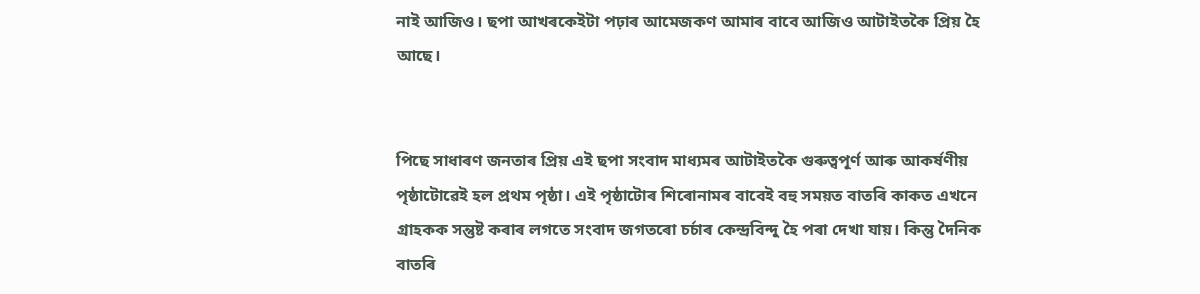নাই আজিও। ছপা আখৰকেইটা পঢ়াৰ আমেজকণ আমাৰ বাবে আজিও আটাইতকৈ প্ৰিয় হৈ আছে।


পিছে সাধাৰণ জনতাৰ প্ৰিয় এই ছপা সংবাদ মাধ্যমৰ আটাইতকৈ গুৰুত্বপূৰ্ণ আৰু আকৰ্ষণীয় পৃষ্ঠাটোৱেই হল প্ৰথম পৃষ্ঠা। এই পৃষ্ঠাটোৰ শিৰোনামৰ বাবেই বহু সময়ত বাতৰি কাকত এখনে গ্ৰাহকক সন্তুষ্ট কৰাৰ লগতে সংবাদ জগতৰো চৰ্চাৰ কেন্দ্ৰবিন্দু হৈ পৰা দেখা যায়। কিন্তু দৈনিক বাতৰি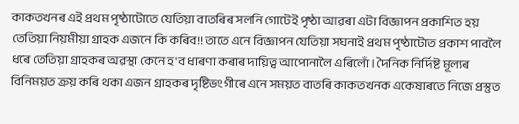কাকতখনৰ এই প্ৰথম পৃষ্ঠাটোতে যেতিয়া বাতৰিৰ সলনি গোটেই পৃষ্ঠা আৱৰা এটা বিজ্ঞাপন প্ৰকাশিত হয় তেতিয়া নিয়মীয়া গ্ৰাহক এজনে কি কৰিব!! তাতে এনে বিজ্ঞাপন যেতিয়া সঘনাই প্ৰথম পৃষ্ঠাটোত প্ৰকাশ পাবলৈ ধৰে তেতিয়া গ্ৰাহকৰ অৱস্থা কেনে হ'ব ধাৰণা কৰাৰ দায়িত্ব আপোনালৈ এৰিলোঁ। দৈনিক নিৰ্দিষ্ট মূল্যৰ বিনিময়ত ক্ৰয় কৰি থকা এজন গ্ৰাহকৰ দৃষ্টিভংগীৰে এনে সময়ত বাতৰি কাকতখনক একেষাৰতে নিজে প্ৰস্তুত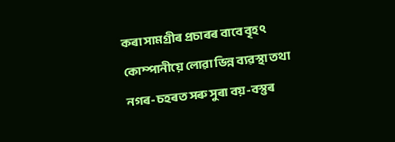কৰা সামগ্ৰীৰ প্ৰচাৰৰ বাবে বৃহৎ কোম্পানীয়ে লোৱা ভিন্ন ব্যৱস্থা তথা নগৰ-চহৰত সৰু সুৰা বয়-বস্তুৰ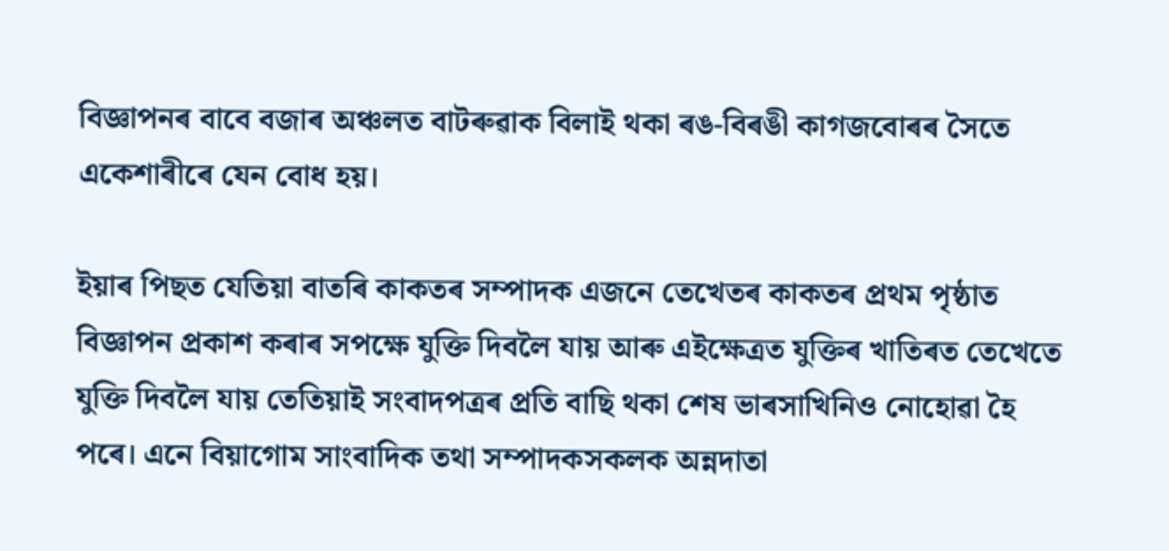বিজ্ঞাপনৰ বাবে বজাৰ অঞ্চলত বাটৰুৱাক বিলাই থকা ৰঙ-বিৰঙী কাগজবোৰৰ সৈতে একেশাৰীৰে যেন বোধ হয়।

ইয়াৰ পিছত যেতিয়া বাতৰি কাকতৰ সম্পাদক এজনে তেখেতৰ কাকতৰ প্ৰথম পৃষ্ঠাত বিজ্ঞাপন প্ৰকাশ কৰাৰ সপক্ষে যুক্তি দিবলৈ যায় আৰু এইক্ষেত্ৰত যুক্তিৰ খাতিৰত তেখেতে যুক্তি দিবলৈ যায় তেতিয়াই সংবাদপত্ৰৰ প্ৰতি বাছি থকা শেষ ভাৰসাখিনিও নোহোৱা হৈ পৰে। এনে বিয়াগোম সাংবাদিক তথা সম্পাদকসকলক অন্নদাতা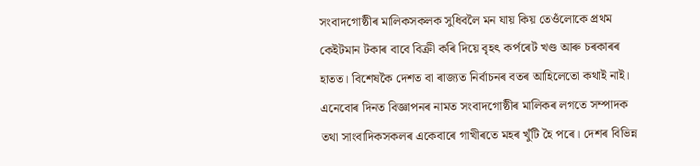সংবাদগোষ্ঠীৰ মালিকসকলক সুধিবলৈ মন যায় কিয় তেওঁলোকে প্ৰথম কেইটমান টকাৰ বাবে বিক্ৰী কৰি দিয়ে বৃহৎ কৰ্পৰেট খণ্ড আৰু চৰকাৰৰ হাতত। বিশেষকৈ দেশত বা ৰাজ্যত নিৰ্বাচনৰ বতৰ আহিলেতো কথাই নাই। এনেবোৰ দিনত বিজ্ঞাপনৰ নামত সংবাদগোষ্ঠীৰ মালিকৰ লগতে সম্পাদক তথা সাংবাদিকসকলৰ একেবাৰে গাখীৰতে মহৰ খুঁটি হৈ পৰে। দেশৰ বিভিন্ন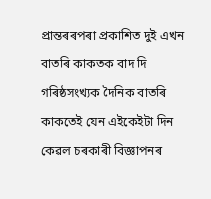প্ৰান্তৰৰপৰা প্ৰকাশিত দুই এখন বাতৰি কাকতক বাদ দি গৰিষ্ঠসংখ্যক দৈনিক বাতৰি কাকতেই যেন এইকেইটা দিন কেৱল চৰকাৰী বিজ্ঞাপনৰ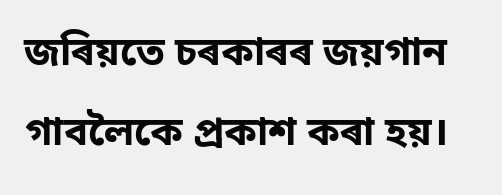জৰিয়তে চৰকাৰৰ জয়গান গাবলৈকে প্ৰকাশ কৰা হয়।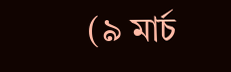(৯ মাৰ্চ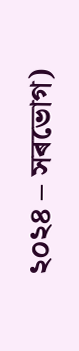২০২৪ – সৰভোগ)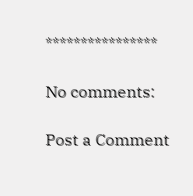****************

No comments:

Post a Comment